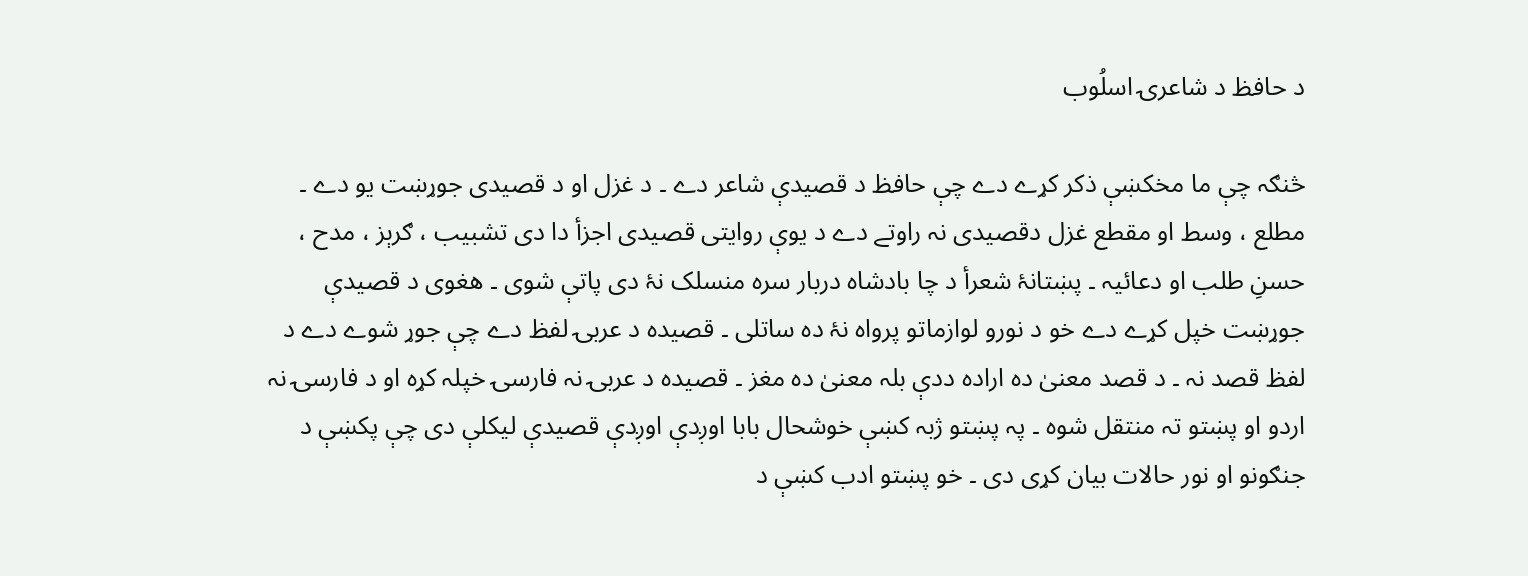د حافظ د شاعرۍ اسلُوب

څنګہ چې ما مخکښې ذکر کړے دے چې حافظ د قصیدې شاعر دے ۔ د غزل او د قصیدی جوړښت یو دے ۔ مطلع ، وسط او مقطع غزل دقصیدی نہ راوتے دے د یوې روایتی قصیدی اجزأ دا دی تشبیب ، ګرېز ، مدح ، حسنِ طلب او دعائیہ ۔ پښتانۂ شعرأ د چا بادشاہ دربار سرہ منسلک نۂ دی پاتې شوی ۔ ھغوی د قصیدې جوړښت خپل کړے دے خو د نورو لوازماتو پرواہ نۂ دہ ساتلی ۔ قصیدہ د عربۍ لفظ دے چې جوړ شوے دے د لفظ قصد نہ ۔ د قصد معنیٰ دہ ارادہ ددې بلہ معنیٰ دہ مغز ۔ قصیدہ د عربۍ نہ فارسۍ خپلہ کړہ او د فارسۍ نہ اردو او پښتو تہ منتقل شوہ ۔ پہ پښتو ژبہ کښې خوشحال بابا اوږدې اوږدې قصیدې لیکلې دی چې پکښې د جنګونو او نور حالات بیان کړی دی ۔ خو پښتو ادب کښې د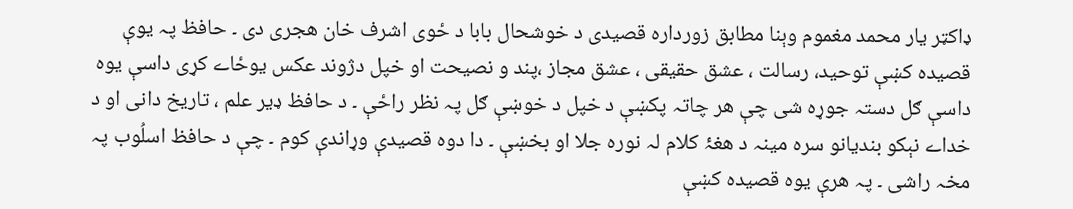ډاکټر یار محمد مغموم وېنا مطابق زوردارہ قصیدی د خوشحال بابا د ځوی اشرف خان ھجری دی ۔ حافظ پہ یوې قصیدہ کښې توحید، رسالت ، عشق حقیقی ، عشق مجاز ،پند و نصیحت او خپل دژوند عکس یوځاے کړی داسې یوہ داسې ګل دستہ جوړہ شی چې ھر چاتہ پکښې د خپل د خوښې ګل پہ نظر راځې ۔ د حافظ ډیر علم ، تاریخ دانی او د خداے نېکو بندیانو سرہ مینہ د ھغۂ کلام لہ نورہ جلا او بخښې ۔ دا دوہ قصیدې وړاندې کوم ۔ چې د حافظ اسلُوب پہ مخہ راشی ۔ پہ ھرې یوہ قصیدہ کښې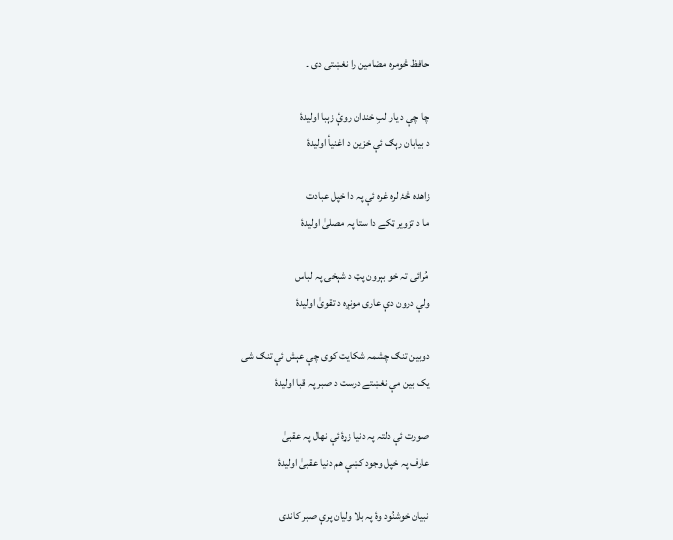حافظ څومرہ مضامین را نغښتی دی ۔

چا چې د یار لبِ خندان روېٔ زېبا اولیدۂ
د بیابان رېګ ئې خزین د اغنیأ اولیدۂ

زاھدہ څۂ لرہ غرہ ئې پہ دا خپل عبادت
ما د تزویر ټکے دا ستا پہ مصلیٰ اولیدۂ

مُرائی تہ خو بېرون پټ د شېخۍ پہ لباس
ولې درون دې عاری مونږہ د تقویٰ اولیدۂ

دوبین تنګ چشمہ شکایت کوی چې عېش ئې تنګ شی
یک بین مې نغښتے درست د صبر پہ قبا اولیدۂ

صورت ئې دلتہ پہ دنیا زړۂ ئې نھال پہ عقبیٰ
عارف پہ خپل وجود کښې ھم دنیا عقبیٰ اولیدۂ

نبیان خوشنُود وۂ پہ بلا ولیان پرې صبر کاندی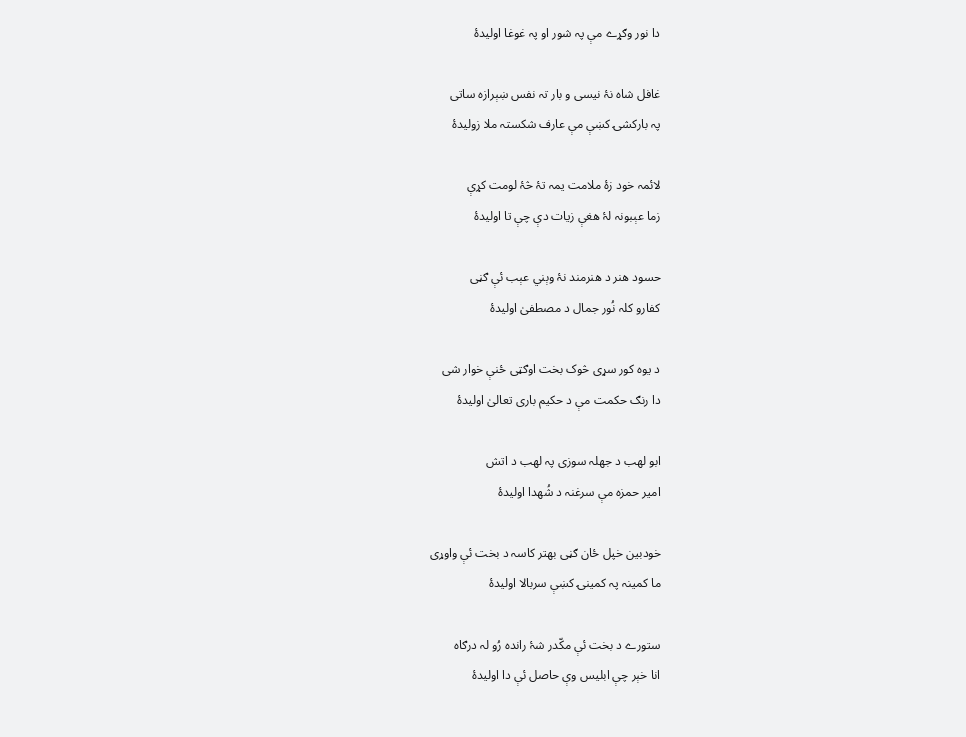دا نور وګړے مې پہ شور او پہ غوغا اولیدۂ

غافل شاہ نۂ نیسی و بار تہ نفس ښېرازہ ساتی
پہ بارکشۍ کښې مې عارف شکستہ ملا زولیدۂ

لائمہ خود زۂ ملامت یمہ تۂ څۂ لومت کړې
زما عېبونہ لۂ ھغې زیات دې چې تا اولیدۂ

حسود ھنر د ھنرمند نۂ وېني عېب ئې ګڼی
کفارو کلہ نُور جمال د مصطفیٰ اولیدۂ

د یوہ کور سړی څوک بخت اوګټی ځنې خوار شی
دا رنګ حکمت مې د حکیم باری تعالیٰ اولیدۂ

ابو لھب د جھلہ سوزی پہ لھب د اتش
امیر حمزہ مې سرغنہ د شُھدا اولیدۂ

خودبین خپل ځان ګڼی بھتر کاسہ د بخت ئې واوړی
ما کمینہ پہ کمینۍ کښې سربالا اولیدۂ

ستورے د بخت ئې مکّدر شۂ راندہ رُو لہ درګاہ
انا خېر چې ابلیس وې حاصل ئې دا اولیدۂ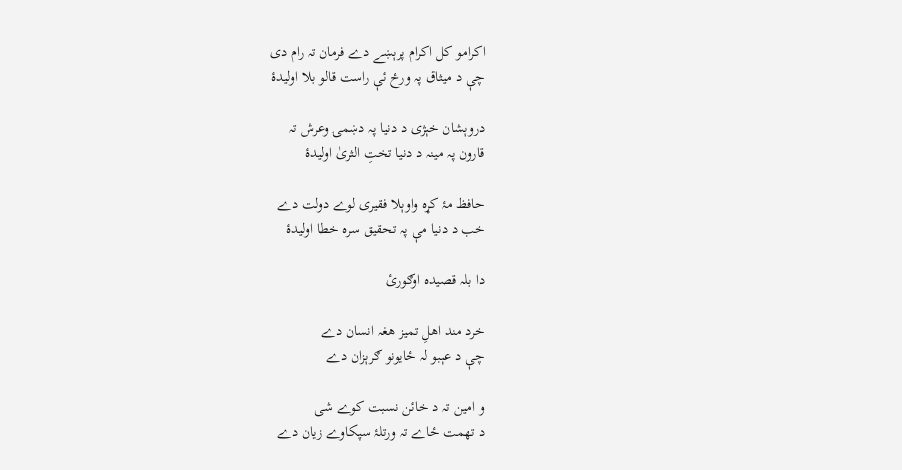اکرامو کل اکرام پرېښے دے فرمان تہ رام دی
چې د میثاق پہ ورځ ئې راست قالو بلا اولیدۂ

دروېشان خېژی د دنیا پہ دښمۍ وعرش تہ
قارون پہ مینہ د دنیا تختِ الثریٰ اولیدۂ

حافظ مۂ کړہ واوېلا فقیری لوے دولت دے
خب د دنیا مې پہ تحقیق سرہ خطا اولیدۂ

دا بلہ قصیدہ اوګورئ

خرد مند اھلِ تمیز ھغہ انسان دے
چې د عېبو لہ ځایونو ګرېزان دے

و امین تہ د خائن نسبت کوے شی
د تھمت ځاے تہ ورتلۂ سپکاوے زیان دے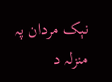نېک مردان پہ منزلہ د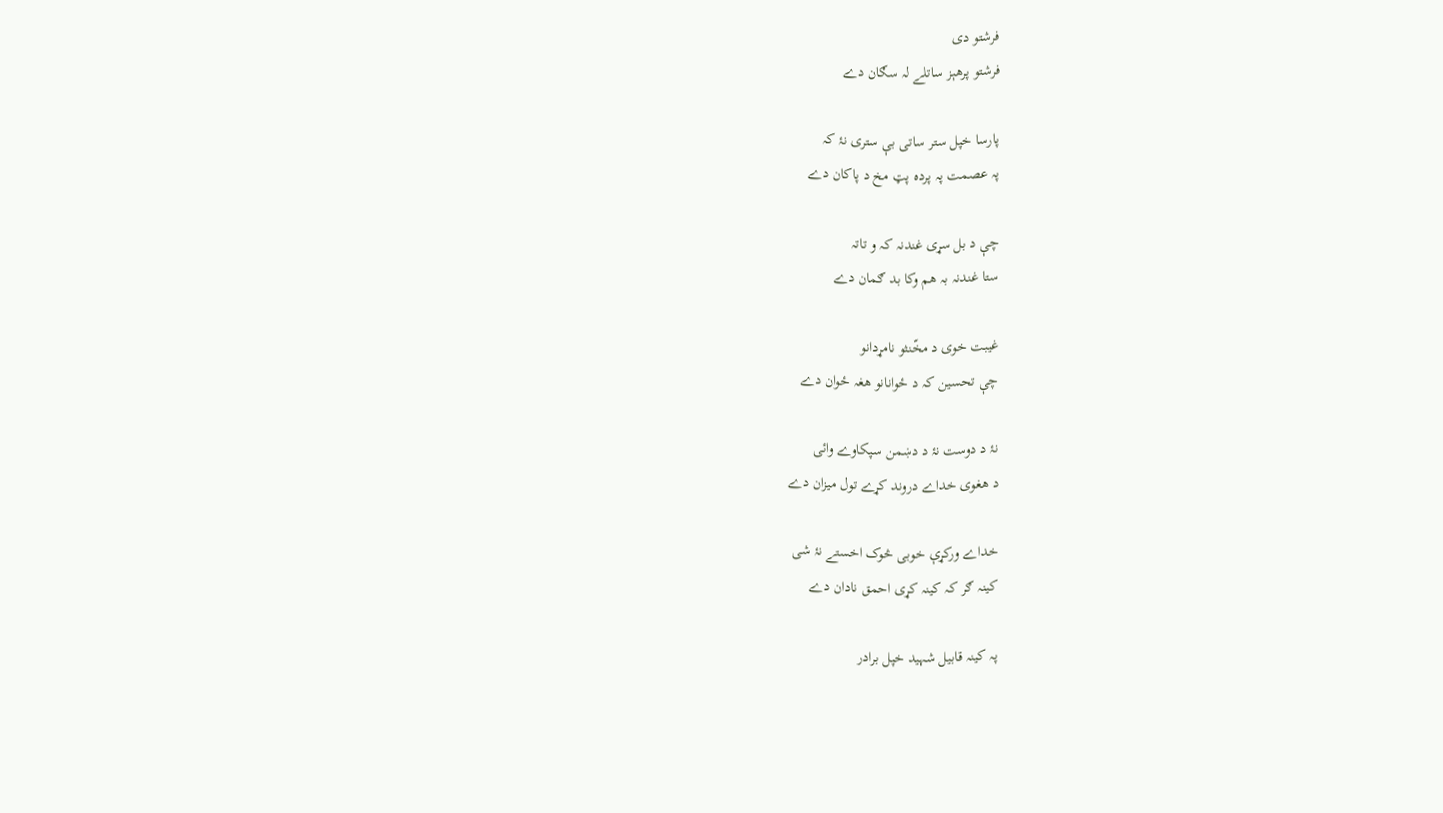فرشتو دی
فرشتو پرھېز ساتلے لہ سګان دے

پارسا خپل ستر ساتی بې ستری نۂ کہ
پہ عصمت پہ پردہ پټ مخ د پاکان دے

چې د بل سړی غندنہ کہ و تاتہ
ستا غندنہ بہ ھم وکا بد ګمان دے

غیبت خوی د مخّنثو نامړدانو
چې تحسین کہ د ځوانانو ھغہ ځوان دے

نۂ د دوست نۂ د دښمن سپکاوے وائی
د ھغوی خداے دروند کړے تول میزان دے

خداے ورکړې خوبی څوک اخستے نۂ شی
کینہ ګر کہ کینہ کړی احمق نادان دے

پہ کینہ قابیل شہید خپل برادر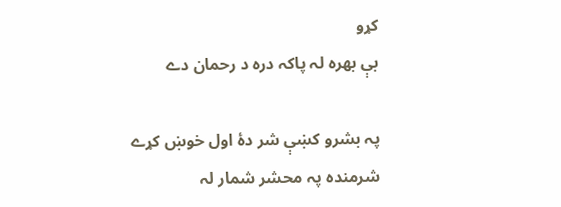کړو
بې بھرہ لہ پاکہ درہ د رحمان دے

پہ بشرو کښې شر دۂ اول خوښ کړے
شرمندہ پہ محشر شمار لہ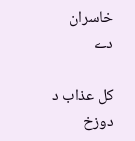خاسران دے

کل عذاب د دوزخ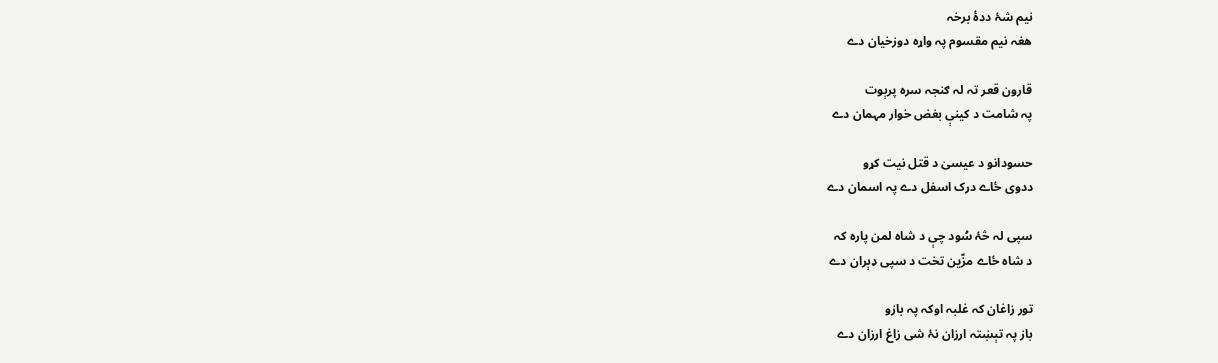نیم شۂ ددۂ برخہ
ھغہ نیم مقسوم پہ واړہ دوزخیان دے

قارون قعر تہ لہ ګنجہ سرہ پرېوت
پہ شامت د کینې بغض خوار مہمان دے

حسودانو د عیسیٰ د قتل نیت کړو
ددوی ځاے درک اسفل دے پہ اسمان دے

سپی لہ څۂ سُود چې د شاہ لمن پارہ کہ
د شاہ ځاے مزّین تخت د سپی ډېران دے

تور زاغان کہ غلبہ اوکہ پہ بازو
باز پہ تېښتہ ارزان نۂ شی زاغ ارزان دے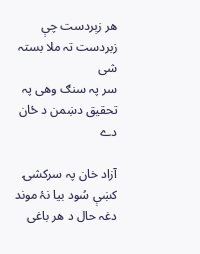ھر زېردست چې زبردست تہ ملا بستہ شی
سر پہ سنګ وھی پہ تحقیق دښمن د ځان دے

آزاد خان پہ سرکشۍ کښې سُود بیا نۂ موند
دغہ حال د ھر باغی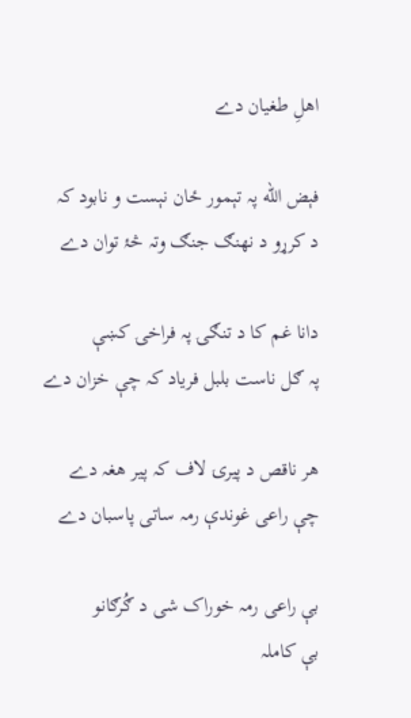اھلِ طغیان دے

فېض الله پہ تېمور ځان نېست و نابود کہ
د کرړو د نھنګ جنګ وتہ څۂ توان دے

دانا غم کا د تنګۍ پہ فراخۍ کښې
پہ ګل ناست بلبل فریاد کہ چې خزان دے

ھر ناقص د پیرۍ لاف کہ پیر ھغہ دے
چې راعی غوندې رمہ ساتی پاسبان دے

بې راعی رمہ خوراک شی د ګُرګانو
بې کاملہ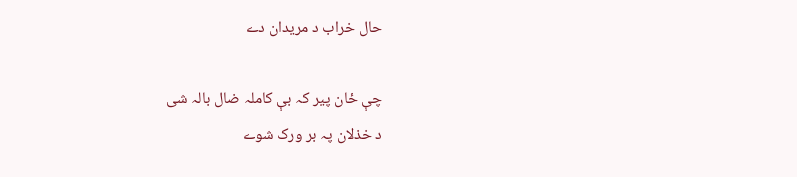حال خراب د مریدان دے

چې ځان پیر کہ بې کاملہ ضال بالہ شی
د خذلان پہ بر ورک شوے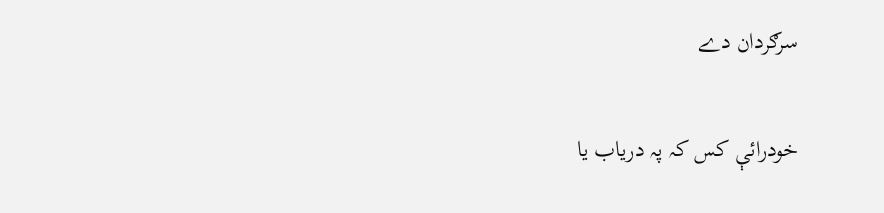سرګردان دے

خودرائې کس کہ پہ دریاب یا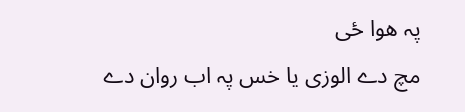پہ ھوا ځی
مچ دے الوزی یا خس پہ اب روان دے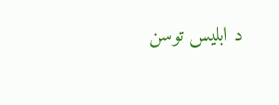د ابلیس توسن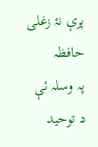پرې نۂ زغلی حافظہ
پہ وسلہ ئې د توحید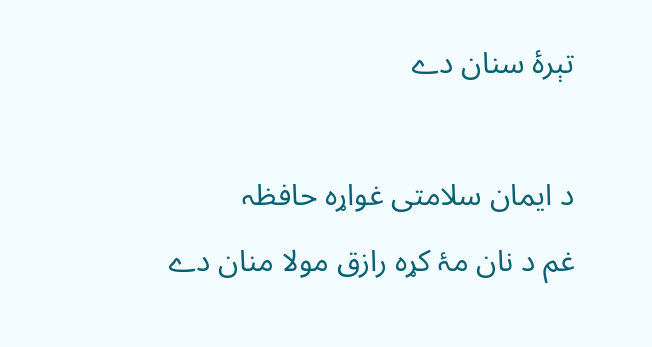تېرۂ سنان دے

د ایمان سلامتی غواړہ حافظہ
غم د نان مۂ کړہ رازق مولا منان دے